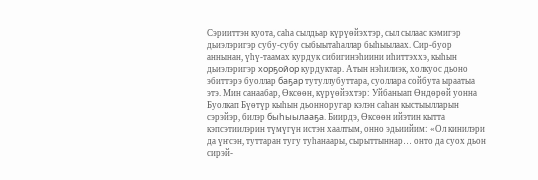Сэрииттэн куота, саһа сылдьар күрүөйэхтэр, сыл сылаас кэмигэр дьиэлэригэр субу-субу сыбыытаһаллар быһыылаах. Сир-буор аннынан, үһү-таамах курдук сибигинэһиини иһиттэххэ, кыһын дьиэлэригэр хорҕойор курдуктар. Атын нэһилиэк, холкуос дьоно эбиттэрэ буоллар баҕар тутуллубуттара, суоллара сойбута ыраатыа этэ. Мин санаабар, Өксөөн, күрүөйэхтэр: Уйбаныап Өндөрөй уонна Буолкап Бүөтүр кыһын дьонноругар кэлэн саһан кыстыылларын сэрэйэр, билэр быһыылааҕа. Биирдэ, Өксөөн ийэтин кытта кэпсэтиилэрин түмүгүн истэн хаалтым, онно эдьиийим: «Ол кинилэри да үҥсэн, туттаран тугу туһанаары, сырыттыннар… онто да суох дьон сирэй-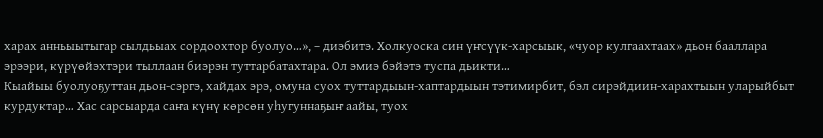харах анньыытыгар сылдьыах сордоохтор буолуо…», – диэбитэ. Холкуоска син үҥсүүк-харсыык, «чуор кулгаахтаах» дьон бааллара эрээри, күрүөйэхтэри тыллаан биэрэн туттарбатахтара. Ол эмиэ бэйэтэ туспа дьикти…
Кыайыы буолуоҕуттан дьон-сэргэ, хайдах эрэ, омуна суох туттардыын-хаптардыын тэтимирбит, бэл сирэйдиин-харахтыын уларыйбыт курдуктар… Хас сарсыарда саҥа күнү көрсөн уһугуннаҕыҥ аайы, туох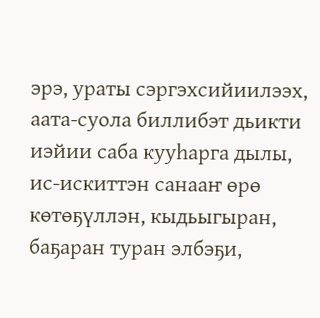эрэ, ураты сэргэхсийиилээх, аата-суола биллибэт дьикти иэйии саба кууһарга дылы, ис-искиттэн санааҥ өрө көтөҕүллэн, кыдьыгыран, баҕаран туран элбэҕи,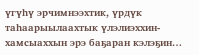үгүһү эрчимнээхтик, үрдүк таһаарыылаахтык үлэлиэххин-хамсыаххын эрэ баҕаран кэлэҕин…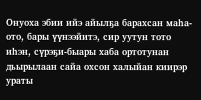Онуоха эбии ийэ айылҕа барахсан маһа-ото, бары үүнээйитэ, сир уутун тото иһэн, сүрэҕи-быары хаба ортотунан дьырылаан сайа охсон халыйан киирэр ураты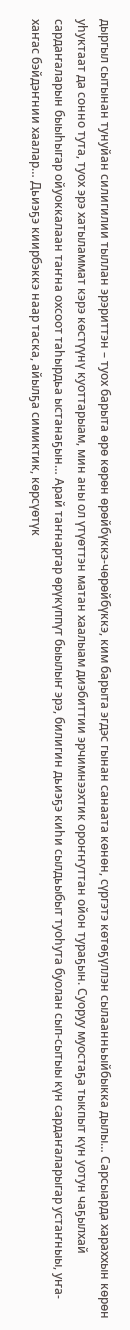дыргыл сытынан тунуйан силигилии тыллан эрэриттэн – туох барыта өрө көрөн өрөйбүккэ-чөрөйбүккэ, ким барыта эгдэс гынан санаата көнөн, сүргэтэ көтөҕүллэн сылаанньыйбыкка дылы… Сарсыарда хараххын көрөн уһуктаат да сонно тута, туох эрэ хатыламмат кэрэ көстүүнү куоттарыам, мин аны ол үтүөттэн матан хаалыам диэбиттии эрчимнээхтик ороҥҥуттан ойон тураҕын. Суоруу муостаҕа тыкпыт күн уотун чаҕылхай сардаҥаларын быыһыгар ойуоккалаан таҥна охсоот таһырдьа ыстанаҕын… Арай таҥнаргар өрүкүппүт быылыҥ эрэ, билигин дьиэҕэ киһи сылдьыбыт туоһута буолан сып-сытыы күн сардаҥаларыгар устаҥныы, уҥа-хаҥас бэйдэҥнии хаалар… Дьиэҕэ киирбэккэ наар таска, айылҕа симиктик, көрсүөтүк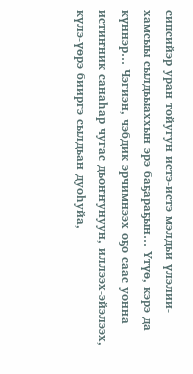сипсийэр уран тойугун истэ-истэ мэлдьи үлэлии-хамсыы сылдьыаххын эрэ баҕараҕын… Үтүө, кэрэ да күннэр… Чэгиэн, чэбдик эрчимнээх оҕо саас уонна истиҥник санаһар чугас дьоҥҥунуун, иллээх-эйэлээх, күлэ-үөрэ бииргэ сылдьан дуоһуйа,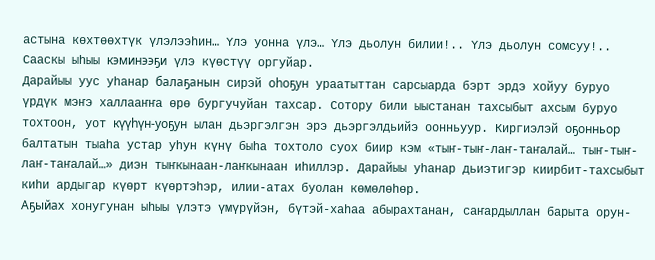астына көхтөөхтүк үлэлээһин… Үлэ уонна үлэ… Үлэ дьолун билии!.. Үлэ дьолун сомсуу!..
Сааскы ыһыы кэминээҕи үлэ күөстүү оргуйар.
Дарайыы уус уһанар балаҕанын сирэй оһоҕун ураатыттан сарсыарда бэрт эрдэ хойуу буруо үрдүк мэҥэ халлааҥҥа өрө бургучуйан тахсар. Сотору били ыыстанан тахсыбыт ахсым буруо тохтоон, уот күүһүн-уоҕун ылан дьэргэлгэн эрэ дьэргэлдьийэ оонньуур. Киргиэлэй оҕонньор балтатын тыаһа устар уһун күнү быһа тохтоло суох биир кэм «тыҥ-тыҥ-лаҥ-таҥалай… тыҥ-тыҥ-лаҥ-таҥалай…» диэн тыҥкынаан-лаҥкынаан иһиллэр. Дарайыы уһанар дьиэтигэр киирбит-тахсыбыт киһи ардыгар күөрт күөртэһэр, илии-атах буолан көмөлөһөр.
Аҕыйах хонугунан ыһыы үлэтэ үмүрүйэн, бүтэй-хаһаа абырахтанан, саҥардыллан барыта орун-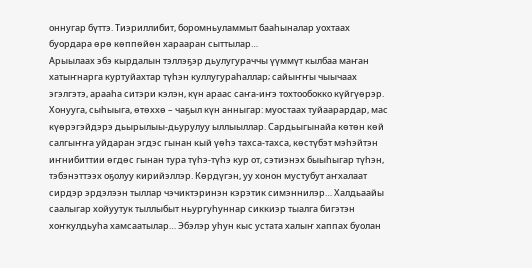оннугар бүттэ. Тиэриллибит, боромньуламмыт бааһыналар уохтаах буордара өрө көппөйөн харааран сыттылар…
Арыылаах эбэ кырдалын тэллэҕэр дьулугураччы үүммүт кылбаа маҥан хатыҥнарга куртуйахтар түһэн куллугураһаллар; сайыҥҥы чыычаах эгэлгэтэ, арааһа ситэри кэлэн, күн араас саҥа-иҥэ тохтообокко күйгүөрэр. Хонууга, сыһыыга, өтөххө – чаҕыл күн анныгар: муостаах туйаарардар, мас күөрэгэйдэрэ дьырылыы-дьурулуу ыллыыллар. Сардьыгынайа көтөн көй салгыҥҥа уйдаран эгдэс гынан кый үөһэ тахса-тахса, көстүбэт мэһэйтэн иҥнибиттии өгдөс гынан тура түһэ-түһэ кур от, сэтиэнэх быыһыгар түһэн, тэбэнэттээх оҕолуу кирийэллэр. Көрдүгэн, уу хонон мустубут аҥхалаат сирдэр эрдэлээн тыллар чэчиктэринэн кэрэтик симэннилэр… Халдьаайы саалыгар хойуутук тыллыбыт ньургуһуннар сиккиэр тыалга бигэтэн хоҥкулдьуһа хамсаатылар… Эбэлэр уһун кыс устата халыҥ хаппах буолан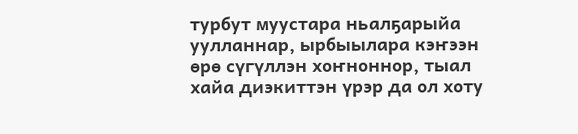турбут муустара ньалҕарыйа уулланнар, ырбыылара кэҥээн өрө сүгүллэн хоҥноннор, тыал хайа диэкиттэн үрэр да ол хоту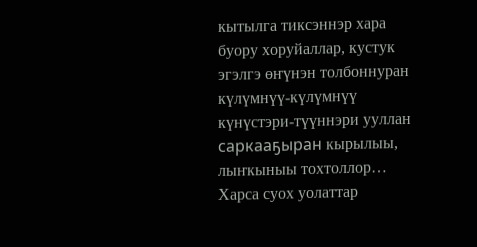кытылга тиксэннэр хара буору хоруйаллар, кустук эгэлгэ өҥүнэн толбоннуран күлүмнүү-күлүмнүү күнүстэри-түүннэри ууллан саркааҕыран кырылыы, лыҥкыныы тохтоллор… Харса суох уолаттар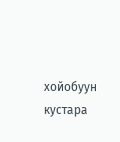хойобуун кустара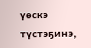үөскэ түстэҕинэ,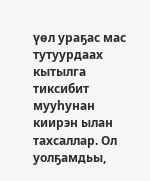үөл ураҕас мас тутуурдаах кытылга тиксибит мууһунан киирэн ылан тахсаллар. Ол уолҕамдьы,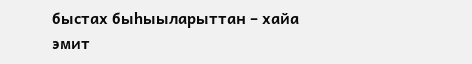быстах быһыыларыттан – хайа эмит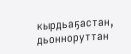кырдьаҕастан, дьонноруттан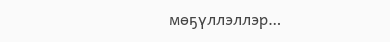мөҕүллэллэр…